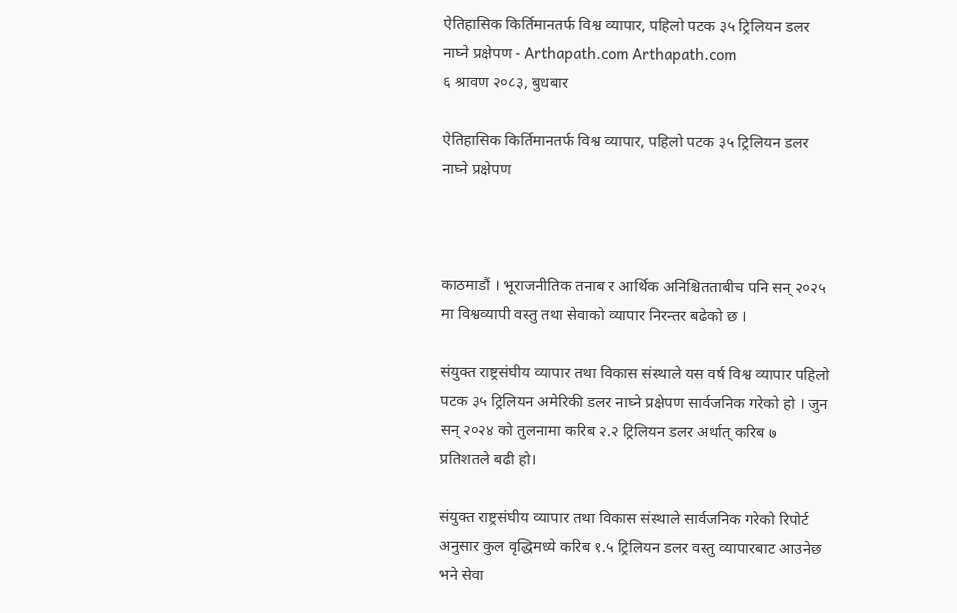ऐतिहासिक किर्तिमानतर्फ विश्व व्यापार, पहिलो पटक ३५ ट्रिलियन डलर नाघ्ने प्रक्षेपण - Arthapath.com Arthapath.com
६ श्रावण २०८३, बुधबार

ऐतिहासिक किर्तिमानतर्फ विश्व व्यापार, पहिलो पटक ३५ ट्रिलियन डलर नाघ्ने प्रक्षेपण



काठमाडौं । भूराजनीतिक तनाब र आर्थिक अनिश्चितताबीच पनि सन् २०२५ मा विश्वव्यापी वस्तु तथा सेवाको व्यापार निरन्तर बढेको छ ।

संयुक्त राष्ट्रसंघीय व्यापार तथा विकास संस्थाले यस वर्ष विश्व व्यापार पहिलो पटक ३५ ट्रिलियन अमेरिकी डलर नाघ्ने प्रक्षेपण सार्वजनिक गरेको हो । जुन सन् २०२४ को तुलनामा करिब २.२ ट्रिलियन डलर अर्थात् करिब ७ प्रतिशतले बढी हो।

संयुक्त राष्ट्रसंघीय व्यापार तथा विकास संस्थाले सार्वजनिक गरेको रिपोर्ट अनुसार कुल वृद्धिमध्ये करिब १.५ ट्रिलियन डलर वस्तु व्यापारबाट आउनेछ भने सेवा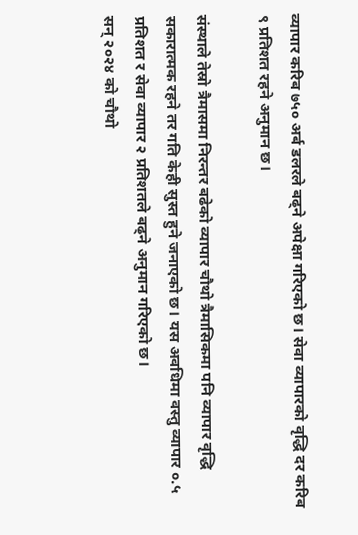व्यापार करिब ७५० अर्ब डलरले बढ्ने अपेक्षा गरिएको छ। सेवा व्यापारको वृद्धि दर करिब ९ प्रतिशत रहने अनुमान छ।

संस्थाले तेस्रो त्रैमासमा निरन्तर बढेको व्यापार चौथो त्रैमासिकमा पनि व्यापार वृद्धि सकारात्मक रहने तर गति केही सुस्त हुने जनाएको छ। यस अवधिमा वस्तु व्यापार ०.५ प्रतिशत र सेवा व्यापार २ प्रतिशतले बढ्ने अनुमान गरिएको छ।
सन् २०२४ को चौथो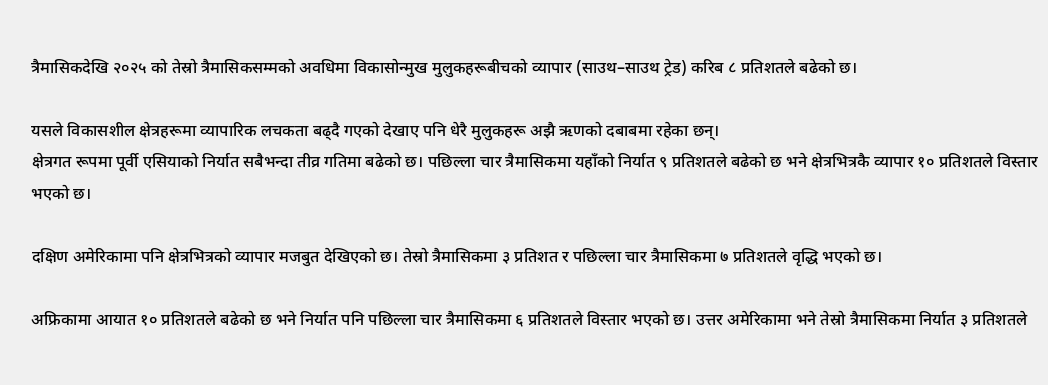त्रैमासिकदेखि २०२५ को तेस्रो त्रैमासिकसम्मको अवधिमा विकासोन्मुख मुलुकहरूबीचको व्यापार (साउथ–साउथ ट्रेड) करिब ८ प्रतिशतले बढेको छ।

यसले विकासशील क्षेत्रहरूमा व्यापारिक लचकता बढ्दै गएको देखाए पनि धेरै मुलुकहरू अझै ऋणको दबाबमा रहेका छन्।
क्षेत्रगत रूपमा पूर्वी एसियाको निर्यात सबैभन्दा तीव्र गतिमा बढेको छ। पछिल्ला चार त्रैमासिकमा यहाँको निर्यात ९ प्रतिशतले बढेको छ भने क्षेत्रभित्रकै व्यापार १० प्रतिशतले विस्तार भएको छ।

दक्षिण अमेरिकामा पनि क्षेत्रभित्रको व्यापार मजबुत देखिएको छ। तेस्रो त्रैमासिकमा ३ प्रतिशत र पछिल्ला चार त्रैमासिकमा ७ प्रतिशतले वृद्धि भएको छ।

अफ्रिकामा आयात १० प्रतिशतले बढेको छ भने निर्यात पनि पछिल्ला चार त्रैमासिकमा ६ प्रतिशतले विस्तार भएको छ। उत्तर अमेरिकामा भने तेस्रो त्रैमासिकमा निर्यात ३ प्रतिशतले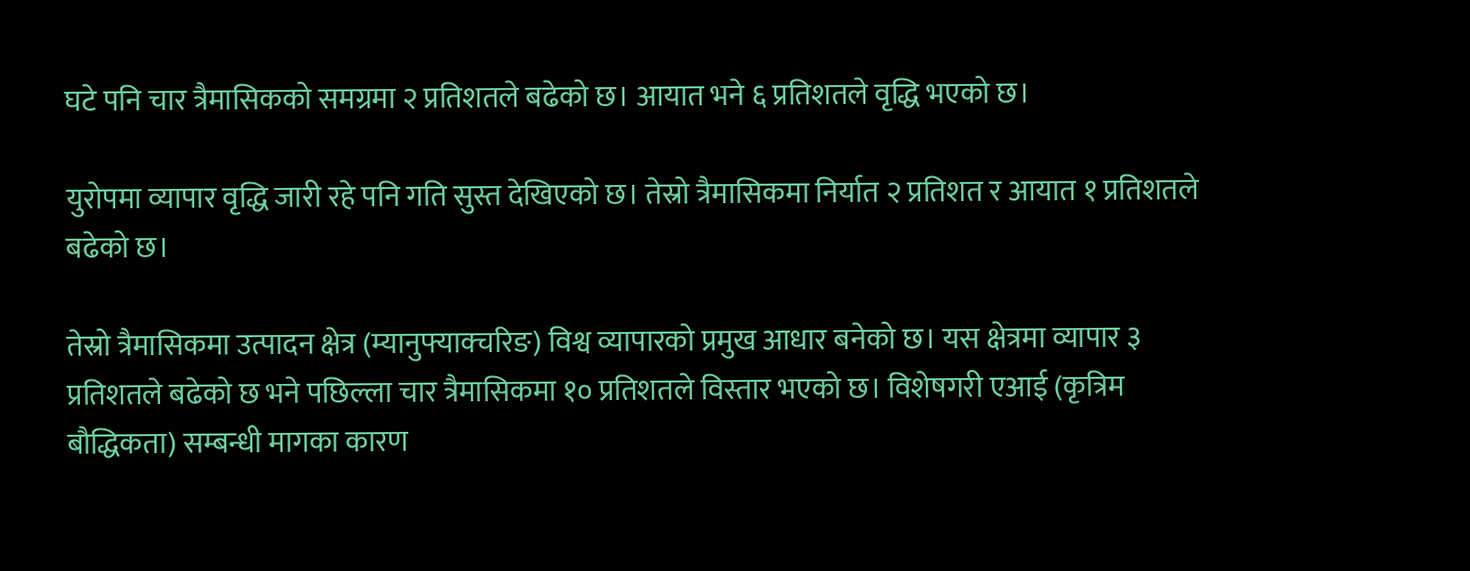घटे पनि चार त्रैमासिकको समग्रमा २ प्रतिशतले बढेको छ। आयात भने ६ प्रतिशतले वृद्धि भएको छ।

युरोपमा व्यापार वृद्धि जारी रहे पनि गति सुस्त देखिएको छ। तेस्रो त्रैमासिकमा निर्यात २ प्रतिशत र आयात १ प्रतिशतले बढेको छ।

तेस्रो त्रैमासिकमा उत्पादन क्षेत्र (म्यानुफ्याक्चरिङ) विश्व व्यापारको प्रमुख आधार बनेको छ। यस क्षेत्रमा व्यापार ३ प्रतिशतले बढेको छ भने पछिल्ला चार त्रैमासिकमा १० प्रतिशतले विस्तार भएको छ। विशेषगरी एआई (कृत्रिम बौद्धिकता) सम्बन्धी मागका कारण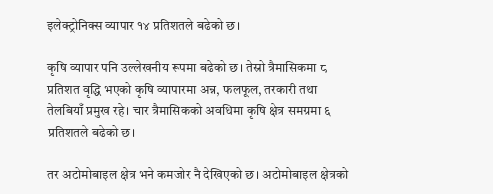इलेक्ट्रोनिक्स व्यापार १४ प्रतिशतले बढेको छ।

कृषि व्यापार पनि उल्लेखनीय रूपमा बढेको छ। तेस्रो त्रैमासिकमा ८ प्रतिशत वृद्धि भएको कृषि व्यापारमा अन्न, फलफूल, तरकारी तथा तेलबियाँ प्रमुख रहे। चार त्रैमासिकको अवधिमा कृषि क्षेत्र समग्रमा ६ प्रतिशतले बढेको छ।

तर अटोमोबाइल क्षेत्र भने कमजोर नै देखिएको छ। अटोमोबाइल क्षेत्रको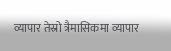व्यापार तेस्रो त्रैमासिकमा व्यापार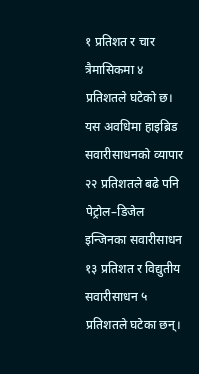१ प्रतिशत र चार त्रैमासिकमा ४ प्रतिशतले घटेको छ। यस अवधिमा हाइब्रिड सवारीसाधनको व्यापार २२ प्रतिशतले बढे पनि पेट्रोल–डिजेल इन्जिनका सवारीसाधन १३ प्रतिशत र विद्युतीय सवारीसाधन ५ प्रतिशतले घटेका छन्।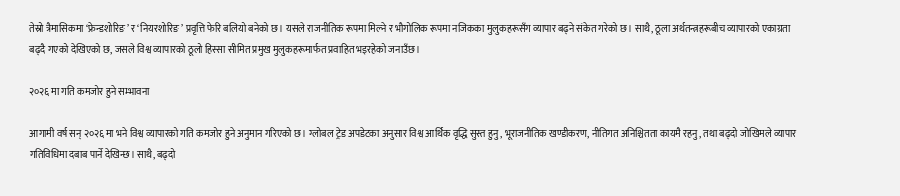तेस्रो त्रैमासिकमा ‘फ्रेन्डशोरिङ’ र ‘नियरशोरिङ’ प्रवृत्ति फेरि बलियो बनेको छ। यसले राजनीतिक रूपमा मिल्ने र भौगोलिक रूपमा नजिकका मुलुकहरूसँग व्यापार बढ्ने संकेत गरेको छ। साथै, ठूला अर्थतन्त्रहरूबीच व्यापारको एकाग्रता बढ्दै गएको देखिएको छ, जसले विश्व व्यापारको ठूलो हिस्सा सीमित प्रमुख मुलुकहरूमार्फत प्रवाहित भइरहेको जनाउँछ।

२०२६ मा गति कमजोर हुने सम्भावना

आगामी वर्ष सन् २०२६ मा भने विश्व व्यापारको गति कमजोर हुने अनुमान गरिएको छ। ग्लोबल ट्रेड अपडेटका अनुसार विश्व आर्थिक वृद्धि सुस्त हुनु, भूराजनीतिक खण्डीकरण, नीतिगत अनिश्चितता कायमै रहनु, तथा बढ्दो जोखिमले व्यापार गतिविधिमा दबाब पार्ने देखिन्छ। साथै, बढ्दो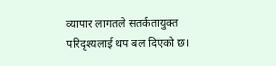व्यापार लागतले सतर्कतायुक्त परिदृश्यलाई थप बल दिएको छ।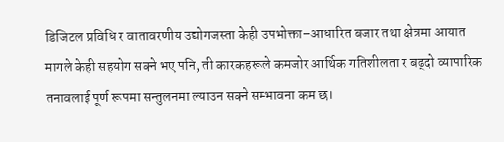डिजिटल प्रविधि र वातावरणीय उद्योगजस्ता केही उपभोक्ता–आधारित बजार तथा क्षेत्रमा आयात मागले केही सहयोग सक्ने भए पनि, ती कारकहरूले कमजोर आर्थिक गतिशीलता र बढ्दो व्यापारिक तनावलाई पूर्ण रूपमा सन्तुलनमा ल्याउन सक्ने सम्भावना कम छ।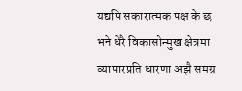यद्यपि सकारात्मक पक्ष के छ भने धेरै विकासोन्मुख क्षेत्रमा व्यापारप्रति धारणा अझै समग्र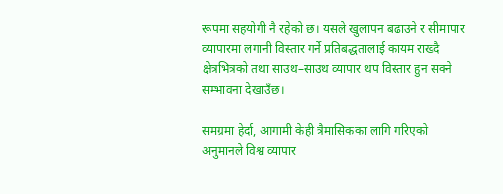रूपमा सहयोगी नै रहेको छ। यसले खुलापन बढाउने र सीमापार व्यापारमा लगानी विस्तार गर्ने प्रतिबद्धतालाई कायम राख्दै क्षेत्रभित्रको तथा साउथ–साउथ व्यापार थप विस्तार हुन सक्ने सम्भावना देखाउँछ।

समग्रमा हेर्दा, आगामी केही त्रैमासिकका लागि गरिएको अनुमानले विश्व व्यापार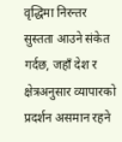वृद्धिमा निरन्तर सुस्तता आउने संकेत गर्दछ, जहाँ देश र क्षेत्रअनुसार व्यापारको प्रदर्शन असमान रहने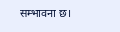सम्भावना छ।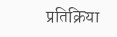प्रतिक्रिया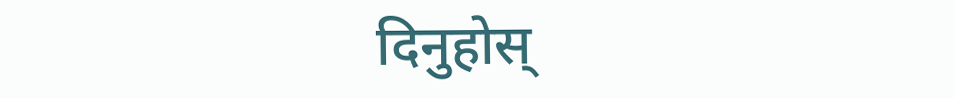दिनुहोस्